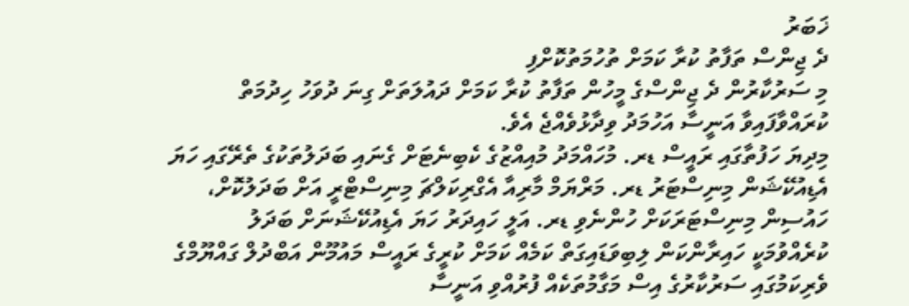ޚަބަރު
ދެ ޖިންސް ތަފާތު ކުރާ ކަމަށް ތުހުމަތުކޮށްފި
މި ސަރުކާރުން ދެ ޖިންސްގެ މީހުން ތަފާތު ކުރާ ކަމަށް ދައުލަތަށް ގިނަ ދުވަހު ހިދުމަތް ކުރައްވާފައިވާ އަނީސާ އަހުމަދު ވިދާޅުވެއްޖެ އެވެ.
މިދިޔަ ހަފުތާގައި ރައީސް ޑރ. މުހައްމަދު މުއިއްޒުގެ ކެބިނެޓަށް ގެނައި ބަދަލުތަކުގެ ތެރޭގައި ހަޔަ އެޑިއުކޭޝަން މިނިސްޓަރު ޑރ. މަރްޔަމް މާރިއާ އެގްރިކަލްޗަ މިނިސްޓްރީ އަށް ބަދަލުކޮށް، ހައުސިން މިނިސްޓަރަކަށް ހުންނެވި ޑރ. އަލީ ހައިދަރު ހަޔަ އެޑިއުކޭޝަނަށް ބަދަލު ކުރެއްވުމަކީ ހައިރާންކަން ލިބިވަޑައިގަތް ކަމެއް ކަމަށް ކުރީގެ ރައީސް މައުމޫން އަބްދުލް ގައްޔޫމްގެ ވެރިކަމުގައި ސަރުކާރުގެ އިސް މަގާމުތަކެއް ފުރުއްވި އަނީސާ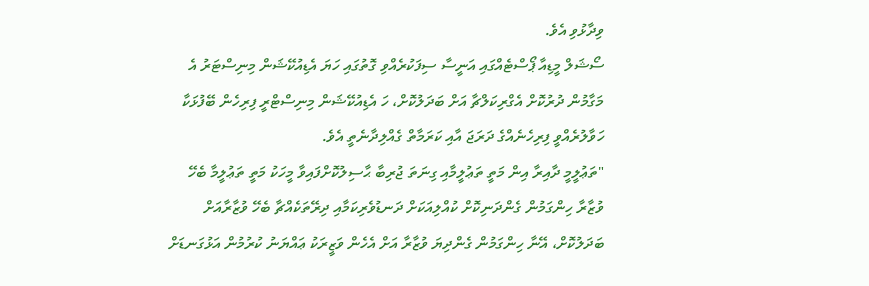ވިދާޅުވި އެވެ.
ސޯޝަލް މީޑިއާ ޕޯސްޓެއްގައި އަނީސާ ސިފަކުރެއްވި ގޮތުގައި ހަޔަ އެޑިއުކޭޝަން މިނިސްޓަރު އެ މަގާމުން ދުރުކޮށް އެގްރިކަލްޗާ އަށް ބަދަލުކޮށް، ހަ އެޑިއުކޭޝަން މިނިސްޓްރީ ފިރިހެން ބޭފުޅަކާ ހަވާލުރެއްވީ ފިރިހެނެއްގެ ދަރަޖަ އާއި ކަރަމާތް ގެއްލިދާނެތީ އެވެ.
"ތަޢުލީމީ ދާއިރާ އިން މަތީ ތަޢުލީމާއި ގިނަތަ ޖުރިބާ ޙާސިލުކޮށްފައިވާ މީހަކު މަތީ ތަޢުލީމާ ބެހޭ ވުޒާރާ ހިންގަމުން ގެންދަނިކޮށް ކުއްލިއަކަށް ދަނޑުވެރިކަމާއި ދިރޭތަކެއްޗާ ބެހޭ ވުޒާރާއަށް ބަދަލުކޮށް، އޭނާ ހިންގަމުން ގެންދިޔަ ވުޒާރާ އަށް އެހެން ވަޒީރަކު ޢައްޔަނު ކުރުމުން އަޅުގަނޑަށް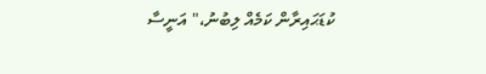ކުޑަޙައިރާން ކަމެއް ލިބުނު،" އަނީސާ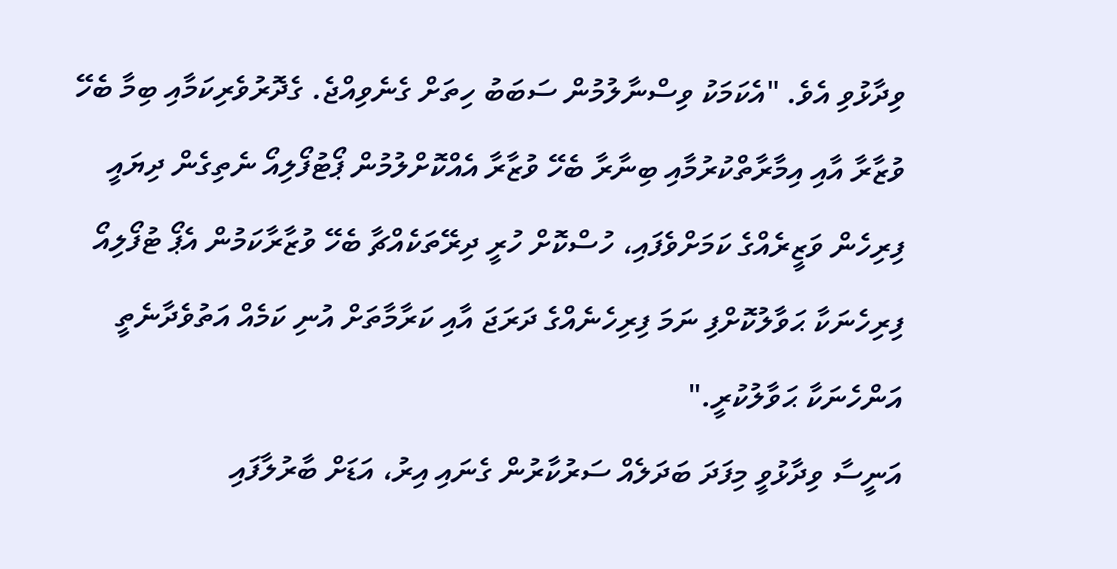ވިދާޅުވި އެވެ. "އެކަމަކު ވިސްނާލުމުން ސަބަބު ހިތަށް ގެނެވިއްޖެ. ގެދޮރުވެރިކަމާއި ބިމާ ބެހޭ ވުޒާރާ އާއި އިމާރާތްކުރުމާއި ބިނާރާ ބެހޭ ވުޒާރާ އެއްކޮށްލުމުން ޕޯޓުފޯލިއޯ ނެތިގެން ދިޔައީ ފިރިހެން ވަޒީރެއްގެ ކަމަށްވެފައި، ހުސްކޮށް ހުރީ ދިރޭތަކެއްޗާ ބެހޭ ވުޒާރާކަމުން އެޕޯ ޓުފޯލިއޯ ފިރިހެނަކާ ޙަވާލުކޮށްފި ނަމަ ފިރިހެނެއްގެ ދަރަޖަ އާއި ކަރާމާތަށް އުނި ކަމެއް އަތުވެދާނެތީ އަންހެނަކާ ޙަވާލުކުރީ."
އަނީސާ ވިދާޅުވީ މިފަދަ ބަދަލެއް ސަރުކާރުން ގެނައި އިރު، އަޑަށް ބާރުލާފައި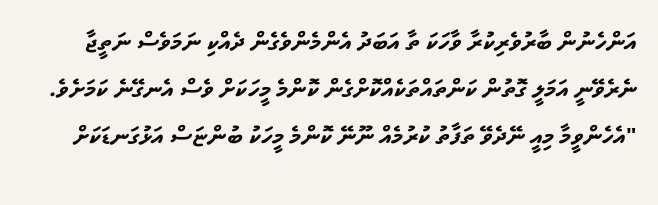އަންހެނުން ބާރުވެރިކުރާ ވާހަކަ ތާ އަބަދު އެންމެންވެގެން ދެއްކި ނަމަވެސް ނަތީޖާ ނެރެވޭނީ އަމަލީ ގޮތުން ކަންތައްތަކެއްކޮށްގެން ކޮންމެ މީހަކަށް ވެސް އެނގޭނެ ކަމަށެވެ.
"އެހެންވީމާ މިއީ ނޭދެވޭ ތަފާތު ކުރުމެއް ނޫނޭ ކޮންމެ މީހަކު ބުންޏަސް އަޅުގަނޑަކަށް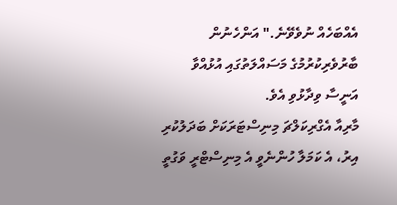އެއްބަހެއް ނުވެވޭނެ." އަންހެނުން ބާރުވެރިކުރުމުގެ މަސައްލަތުގައި އުޅުއްވާ އަނީސާ ވިދާޅުވި އެވެ.
މާރިއާ އެގްރިކަލްޗަ މިނިސްޓަރަކަށް ބަދަލުކުރި އިރު، އެ ކަމަލާ ހުންނެވީ އެ މިނިސްޓްރީ ވަގުތީ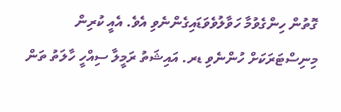ގޮތުން ހިންގެވުމާ ހަވާލުވެވަޑައިގެންނެވި އެވެ. އެއީ ކުރިން މިނިސްޓަރަކަށް ހުންނެވި ޑރ. އައިޝަތު ރަމީލާ ސިއްހީ ހާލަތު ތަން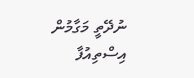ނުދޭތީ މަގާމުން އިސްތިއުފާ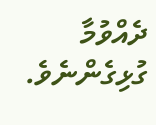ދެއްވުމާ ގުޅިގެންނެވެ.